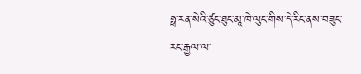ཧྥ་རན་སེའི་ཙུང་ཐུང་མཱ་ཁེ་ལུང་གིས་དེ་རིང་ནས་བཟུང་རང་རྒྱལ་ལ་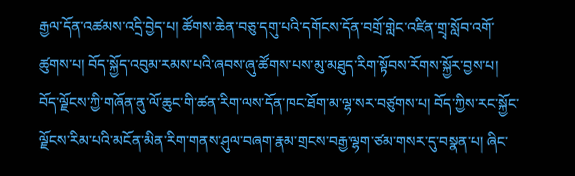རྒྱལ་དོན་འཚམས་འདྲི་བྱེད་པ། ཚོགས་ཆེན་བཅུ་དགུ་པའི་དགོངས་དོན་བགྲོ་གླེང་འཛིན་གྲྭ་སློབ་འགོ་ཚུགས་པ། བོད་སྐྱོད་འབུམ་རམས་པའི་ཞབས་ཞུ་ཚོགས་པས་མུ་མཐུད་རིག་སྟོབས་རོགས་སྐྱོར་བྱས་པ། བོད་ལྗོངས་ཀྱི་གཞོན་ནུ་ལོ་ཆུང་གི་ཚན་རིག་ལས་དོན་ཁང་ཐོག་མ་ལྷ་སར་བཙུགས་པ། བོད་ཀྱིས་རང་སྐྱོང་ལྗོངས་རིམ་པའི་མངོན་མིན་རིག་གནས་ཤུལ་བཞག་རྣམ་གྲངས་བརྒྱ་ལྷག་ཙམ་གསར་དུ་བསྣན་པ། ཞིང་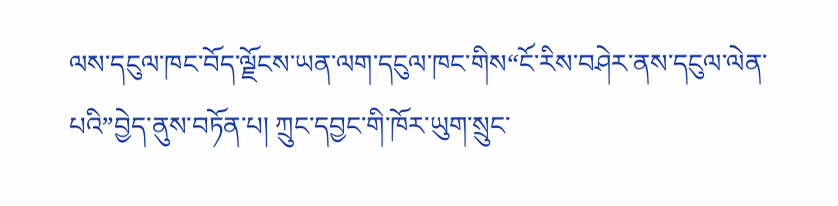ལས་དངུལ་ཁང་བོད་ལྗོངས་ཡན་ལག་དངུལ་ཁང་གིས“ངོ་རིས་བཤེར་ནས་དངུལ་ལེན་པའི”བྱེད་ནུས་བཏོན་པ། ཀྲུང་དབྱང་གི་ཁོར་ཡུག་སྲུང་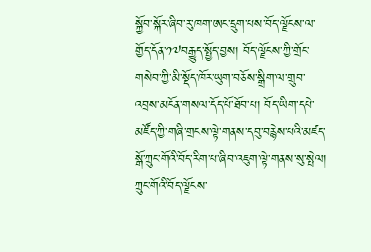སྐྱོབ་སྐོར་ཞིབ་རུ་ཁག་ཨང་དྲུག་པས་བོད་ལྗོངས་ལ་གྱོད་དོན་༡༧བརྒྱུད་སྤྱོད་བྱས། བོད་ལྗོངས་ཀྱི་གྲོང་གསེབ་ཀྱི་མི་སྡོད་ཁོར་ཡུག་བཅོས་སྒྲིག་ལ་གྲུབ་འབྲས་མངོན་གསལ་དོད་པོ་ཐོབ་པ། བོད་ཡིག་དཔེ་མཛོད་ཀྱི་གཞི་གྲངས་ལྟེ་གནས་དབུ་བརྙེས་པའི་མཛད་སྒོ་ཀྲུང་གོའི་བོད་རིག་པ་ཞིབ་འཇུག་ལྟེ་གནས་སུ་སྤེལ།
ཀྲུང་གོའི་བོད་ལྗོངས་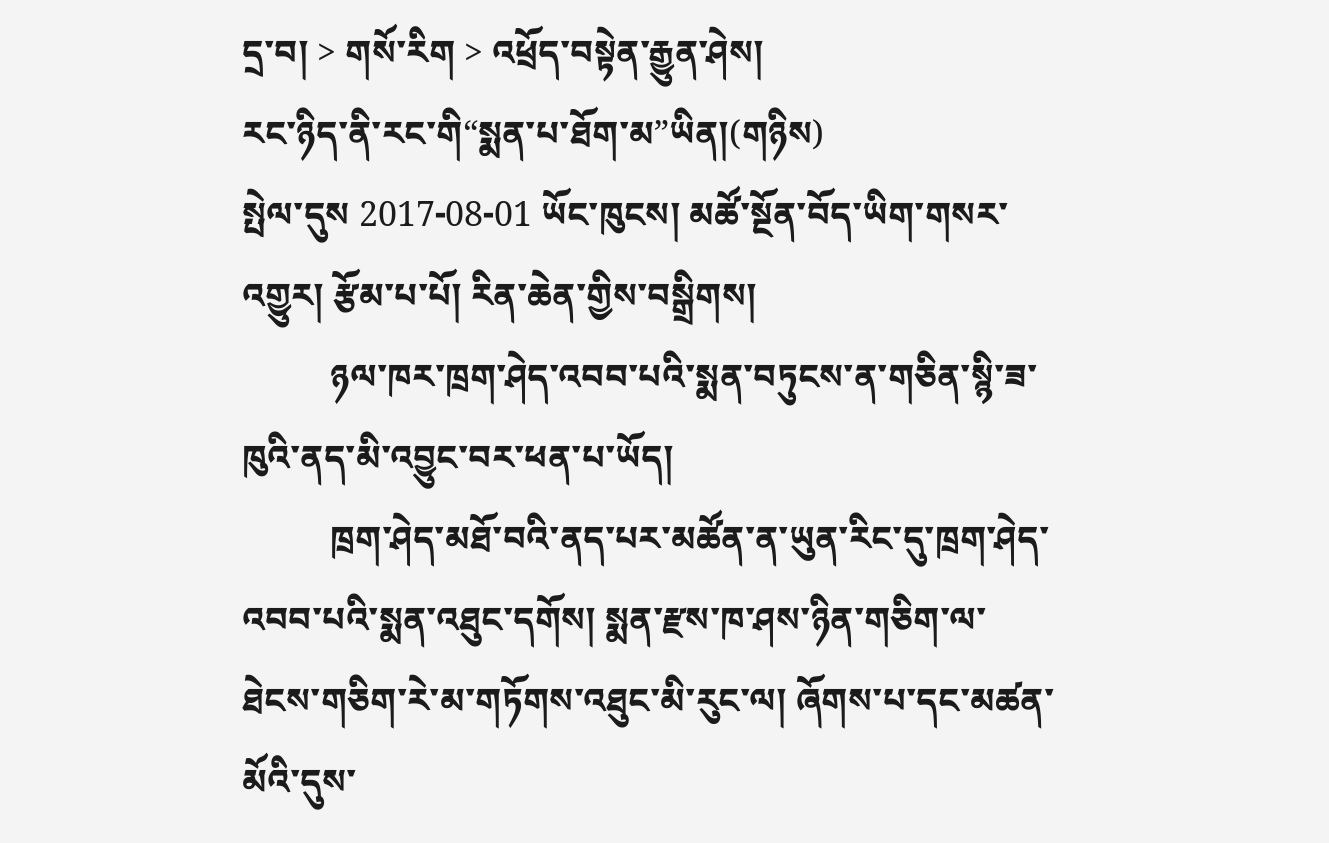དྲ་བ། > གསོ་རིག > འཕྲོད་བསྟེན་རྒྱུན་ཤེས།
རང་ཉིད་ནི་རང་གི“སྨན་པ་ཐོག་མ”ཡིན།(གཉིས)
སྤེལ་དུས 2017-08-01 ཡོང་ཁུངས། མཚོ་སྔོན་བོད་ཡིག་གསར་འགྱུར། རྩོམ་པ་པོ། རིན་ཆེན་གྱིས་བསྒྲིགས།
          ཉལ་ཁར་ཁྲག་ཤེད་འབབ་པའི་སྨན་བཏུངས་ན་གཅིན་སྙི་ཟ་ཁུའི་ནད་མི་འབྱུང་བར་ཕན་པ་ཡོད།
          ཁྲག་ཤེད་མཐོ་བའི་ནད་པར་མཚོན་ན་ཡུན་རིང་དུ་ཁྲག་ཤེད་འབབ་པའི་སྨན་འཐུང་དགོས། སྨན་རྫས་ཁ་ཤས་ཉིན་གཅིག་ལ་ཐེངས་གཅིག་རེ་མ་གཏོགས་འཐུང་མི་རུང་ལ། ཞོགས་པ་དང་མཚན་མོའི་དུས་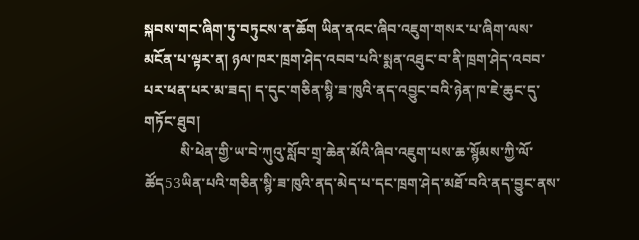སྐབས་གང་ཞིག་ཏུ་བཏུངས་ན་ཆོག ཡིན་ནའང་ཞིབ་འཇུག་གསར་པ་ཞིག་ལས་མངོན་པ་ལྟར་ན། ཉལ་ཁར་ཁྲག་ཤེད་འབབ་པའི་སྨན་འཐུང་བ་ནི་ཁྲག་ཤེད་འབབ་པར་ཕན་པར་མ་ཟད། ད་དུང་གཅིན་སྙི་ཟ་ཁུའི་ནད་འབྱུང་བའི་ཉེན་ཁ་ཇེ་ཆུང་དུ་གཏོང་ཐུབ།
          སི་ཕེན་གྱི་ཡ་བེ་ཀུའུ་སློབ་གྲྭ་ཆེན་མོའི་ཞིབ་འཇུག་པས་ཆ་སྙོམས་ཀྱི་ལོ་ཚོད53ཡིན་པའི་གཅིན་སྙི་ཟ་ཁུའི་ནད་མེད་པ་དང་ཁྲག་ཤེད་མཐོ་བའི་ནད་བྱུང་ནས་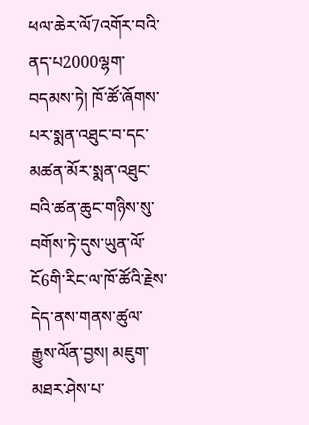ཕལ་ཆེར་ལོ7འགོར་བའི་ནད་པ2000ལྷག་བདམས་ཏེ། ཁོ་ཚོ་ཞོགས་པར་སྨན་འཐུང་བ་དང་མཚན་མོར་སྨན་འཐུང་བའི་ཚན་ཆུང་གཉིས་སུ་བགོས་ཏེ་དུས་ཡུན་ལོ་ངོ6གི་རིང་ལ་ཁོ་ཚོའི་རྗེས་དེད་ནས་གནས་ཚུལ་རྒྱུས་ལོན་བྱས། མཇུག་མཐར་ཤེས་པ་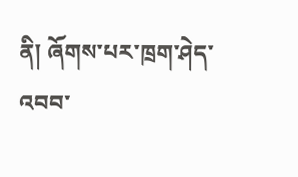ནི། ཞོགས་པར་ཁྲག་ཤེད་འབབ་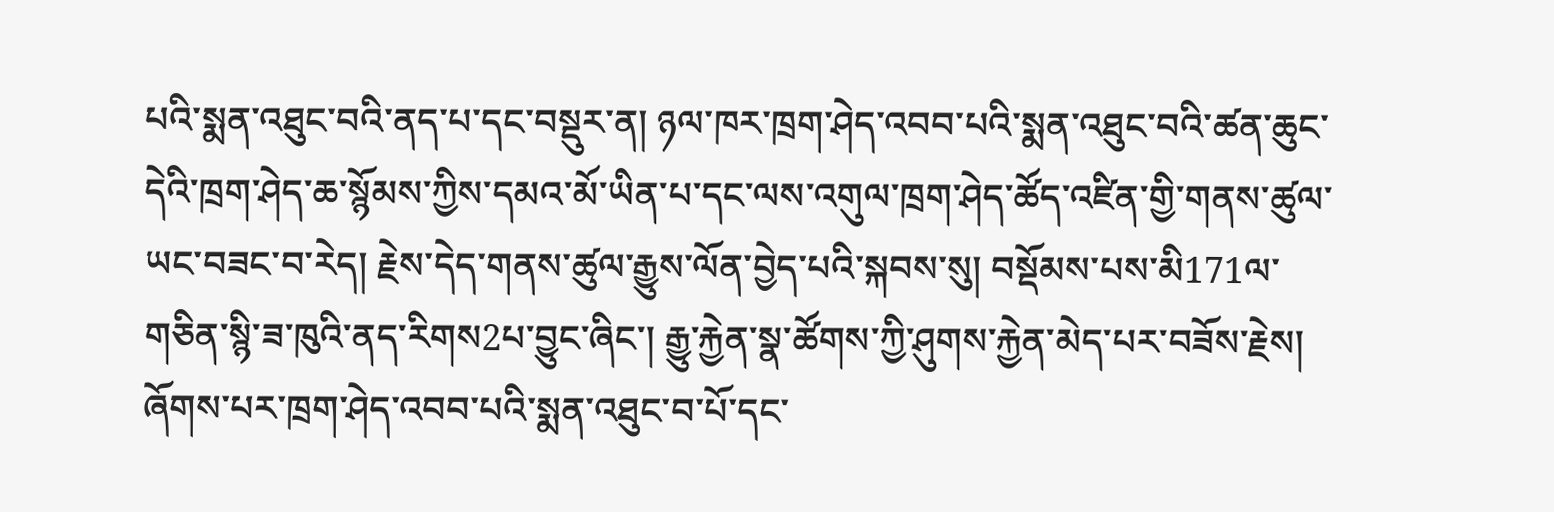པའི་སྨན་འཐུང་བའི་ནད་པ་དང་བསྡུར་ན། ཉལ་ཁར་ཁྲག་ཤེད་འབབ་པའི་སྨན་འཐུང་བའི་ཚན་ཆུང་དེའི་ཁྲག་ཤེད་ཆ་སྙོམས་ཀྱིས་དམའ་མོ་ཡིན་པ་དང་ལས་འགུལ་ཁྲག་ཤེད་ཚོད་འཛིན་གྱི་གནས་ཚུལ་ཡང་བཟང་བ་རེད། རྗེས་དེད་གནས་ཚུལ་རྒྱུས་ལོན་བྱེད་པའི་སྐབས་སུ། བསྡོམས་པས་མི171ལ་གཅིན་སྙི་ཟ་ཁུའི་ནད་རིགས2པ་བྱུང་ཞིང་། རྒྱུ་རྐྱེན་སྣ་ཚོགས་ཀྱི་ཤུགས་རྐྱེན་མེད་པར་བཟོས་རྗེས། ཞོགས་པར་ཁྲག་ཤེད་འབབ་པའི་སྨན་འཐུང་བ་པོ་དང་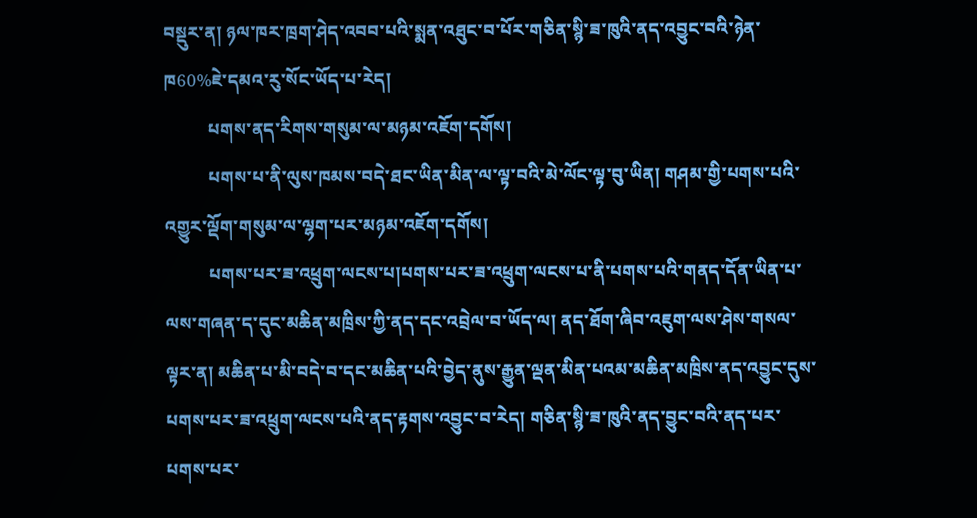བསྡུར་ན། ཉལ་ཁར་ཁྲག་ཤེད་འབབ་པའི་སྨན་འཐུང་བ་པོར་གཅིན་སྙི་ཟ་ཁུའི་ནད་འབྱུང་བའི་ཉེན་ཁ60%ཇེ་དམའ་རུ་སོང་ཡོད་པ་རེད།
          པགས་ནད་རིགས་གསུམ་ལ་མཉམ་འཇོག་དགོས།
          པགས་པ་ནི་ལུས་ཁམས་བདེ་ཐང་ཡིན་མིན་ལ་ལྟ་བའི་མེ་ལོང་ལྟ་བུ་ཡིན། གཤམ་གྱི་པགས་པའི་འགྱུར་ལྡོག་གསུམ་ལ་ལྷག་པར་མཉམ་འཇོག་དགོས།
          པགས་པར་ཟ་འཕྲུག་ལངས་པ།པགས་པར་ཟ་འཕྲུག་ལངས་པ་ནི་པགས་པའི་གནད་དོན་ཡིན་པ་ལས་གཞན་ད་དུང་མཆིན་མཁྲིས་ཀྱི་ནད་དང་འབྲེལ་བ་ཡོད་ལ། ནད་ཐོག་ཞིབ་འཇུག་ལས་ཤེས་གསལ་ལྟར་ན། མཆིན་པ་མི་བདེ་བ་དང་མཆིན་པའི་བྱེད་ནུས་རྒྱུན་ལྡན་མིན་པའམ་མཆིན་མཁྲིས་ནད་འབྱུང་དུས་པགས་པར་ཟ་འཕྲུག་ལངས་པའི་ནད་རྟགས་འབྱུང་བ་རེད། གཅིན་སྙི་ཟ་ཁུའི་ནད་བྱུང་བའི་ནད་པར་པགས་པར་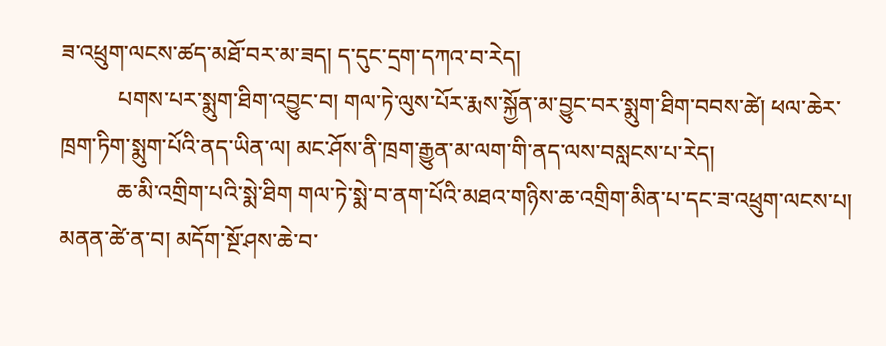ཟ་འཕྲུག་ལངས་ཚད་མཐོ་བར་མ་ཟད། ད་དུང་དྲག་དཀའ་བ་རེད།
          པགས་པར་སྨུག་ཐིག་འབྱུང་བ། གལ་ཏེ་ལུས་པོར་རྨས་སྐྱོན་མ་བྱུང་བར་སྨུག་ཐིག་བབས་ཚེ། ཕལ་ཆེར་ཁྲག་ཏིག་སྨུག་པོའི་ནད་ཡིན་ལ། མང་ཤོས་ནི་ཁྲག་རྒྱུན་མ་ལག་གི་ནད་ལས་བསླངས་པ་རེད།
          ཆ་མི་འགྲིག་པའི་སྨེ་ཐིག གལ་ཏེ་སྨེ་བ་ནག་པོའི་མཐའ་གཉིས་ཆ་འགྲིག་མིན་པ་དང་ཟ་འཕྲུག་ལངས་པ། མནན་ཚེ་ན་བ། མདོག་སྔོ་ཤས་ཆེ་བ་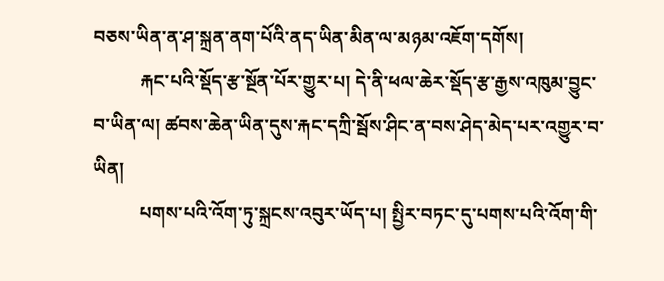བཅས་ཡིན་ན་ཤ་སྐྲན་ནག་པོའི་ནད་ཡིན་མིན་ལ་མཉམ་འཇོག་དགོས།
          རྐང་པའི་སྡོད་རྩ་སྔོན་པོར་གྱུར་པ། དེ་ནི་ཕལ་ཆེར་སྡོད་རྩ་རྒྱས་འཁུམ་བྱུང་བ་ཡིན་ལ། ཚབས་ཆེན་ཡིན་དུས་རྐང་དཀྲི་སྦོས་ཤིང་ན་བས་ཤེད་མེད་པར་འགྱུར་བ་ཡིན།
          པགས་པའི་འོག་ཏུ་སྐྲངས་འབུར་ཡོད་པ། སྤྱིར་བཏང་དུ་པགས་པའི་འོག་གི་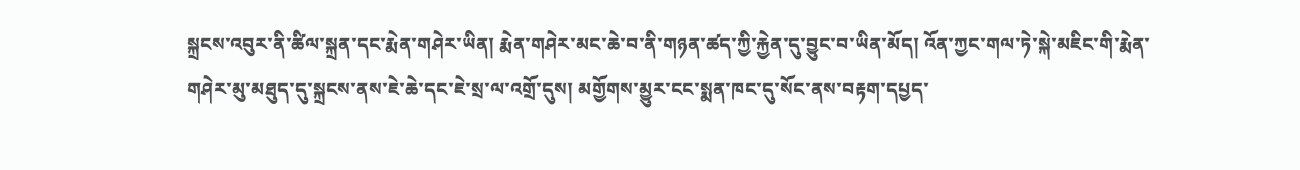སྐྲངས་འབུར་ནི་ཚིལ་སྐྲན་དང་རྨེན་གཤེར་ཡིན། རྨེན་གཤེར་མང་ཆེ་བ་ནི་གཉན་ཚད་ཀྱི་རྐྱེན་དུ་བྱུང་བ་ཡིན་མོད། འོན་ཀྱང་གལ་ཏེ་སྐེ་མཇིང་གི་རྨེན་གཤེར་མུ་མཐུད་དུ་སྐྲངས་ནས་ཇེ་ཆེ་དང་ཇེ་སྲ་ལ་འགྲོ་དུས། མགྱོགས་མྱུར་ངང་སྨན་ཁང་དུ་སོང་ནས་བརྟག་དཔྱད་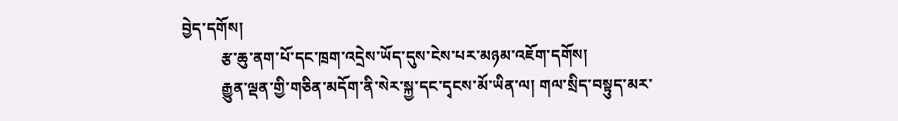བྱེད་དགོས།
          རྩ་ཆུ་ནག་པོ་དང་ཁྲག་འདྲེས་ཡོད་དུས་ངེས་པར་མཉམ་འཇོག་དགོས།
          རྒྱུན་ལྡན་གྱི་གཅིན་མདོག་ནི་སེར་སྐྱ་དང་དྭངས་མོ་ཡིན་ལ། གལ་སྲིད་བསྟུད་མར་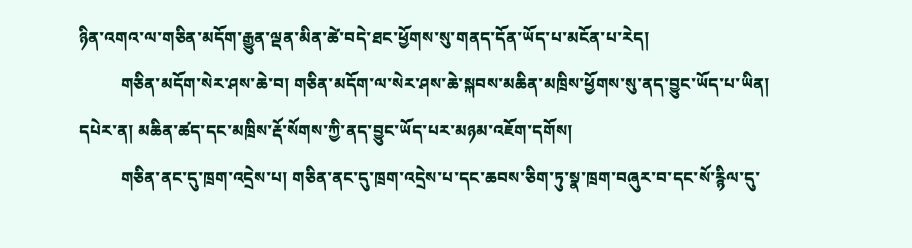ཉིན་འགའ་ལ་གཅིན་མདོག་རྒྱུན་ལྡན་མིན་ཚེ་བདེ་ཐང་ཕྱོགས་སུ་གནད་དོན་ཡོད་པ་མངོན་པ་རེད།
          གཅིན་མདོག་སེར་ཤས་ཆེ་བ། གཅིན་མདོག་ལ་སེར་ཤས་ཆེ་སྐབས་མཆིན་མཁྲིས་ཕྱོགས་སུ་ནད་བྱུང་ཡོད་པ་ཡིན། དཔེར་ན། མཆིན་ཚད་དང་མཁྲིས་རྡོ་སོགས་ཀྱི་ནད་བྱུང་ཡོད་པར་མཉམ་འཇོག་དགོས།
          གཅིན་ནང་དུ་ཁྲག་འདྲེས་པ། གཅིན་ནང་དུ་ཁྲག་འདྲེས་པ་དང་ཆབས་ཅིག་ཏུ་སྣ་ཁྲག་བཞུར་བ་དང་སོ་རྙིལ་དུ་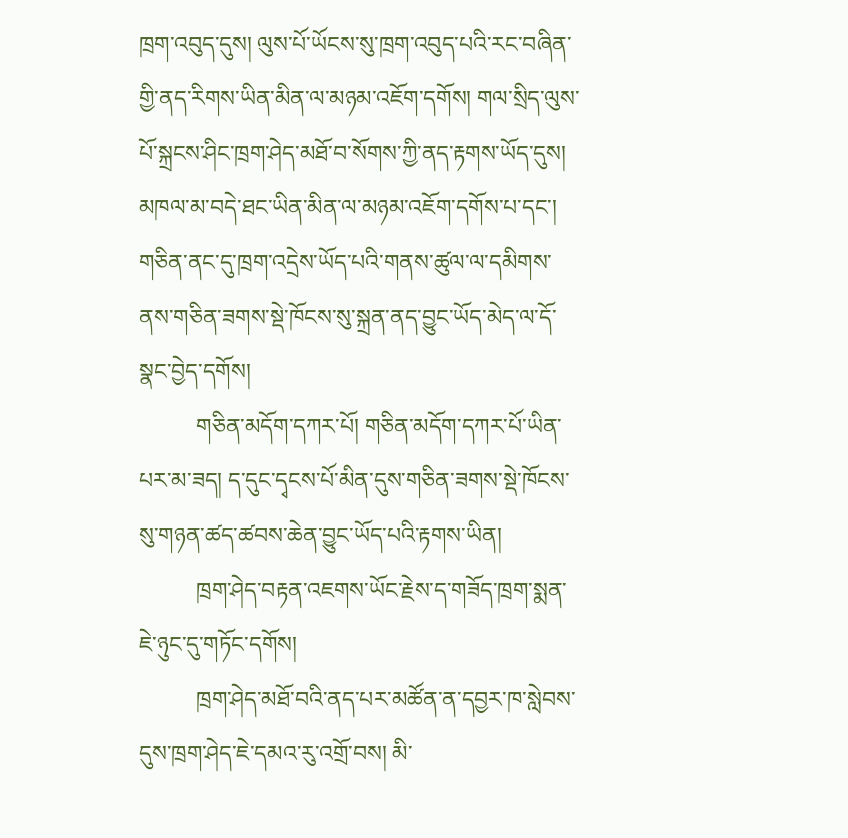ཁྲག་འབུད་དུས། ལུས་པོ་ཡོངས་སུ་ཁྲག་འབུད་པའི་རང་བཞིན་གྱི་ནད་རིགས་ཡིན་མིན་ལ་མཉམ་འཇོག་དགོས། གལ་སྲིད་ལུས་པོ་སྐྲངས་ཤིང་ཁྲག་ཤེད་མཐོ་བ་སོགས་ཀྱི་ནད་རྟགས་ཡོད་དུས། མཁལ་མ་བདེ་ཐང་ཡིན་མིན་ལ་མཉམ་འཇོག་དགོས་པ་དང་། གཅིན་ནང་དུ་ཁྲག་འདྲེས་ཡོད་པའི་གནས་ཚུལ་ལ་དམིགས་ནས་གཅིན་ཟགས་སྡེ་ཁོངས་སུ་སྐྲན་ནད་བྱུང་ཡོད་མེད་ལ་དོ་སྣང་བྱེད་དགོས།
          གཅིན་མདོག་དཀར་པོ། གཅིན་མདོག་དཀར་པོ་ཡིན་པར་མ་ཟད། ད་དུང་དྭངས་པོ་མིན་དུས་གཅིན་ཟགས་སྡེ་ཁོངས་སུ་གཉན་ཚད་ཚབས་ཆེན་བྱུང་ཡོད་པའི་རྟགས་ཡིན།
          ཁྲག་ཤེད་བརྟན་འཇགས་ཡོང་རྗེས་ད་གཟོད་ཁྲག་སྨན་ཇེ་ཉུང་དུ་གཏོང་དགོས།
          ཁྲག་ཤེད་མཐོ་བའི་ནད་པར་མཚོན་ན་དབྱར་ཁ་སླེབས་དུས་ཁྲག་ཤེད་ཇེ་དམའ་རུ་འགྲོ་བས། མི་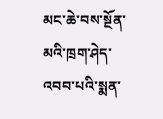མང་ཆེ་བས་སྔོན་མའི་ཁྲག་ཤེད་འབབ་པའི་སྨན་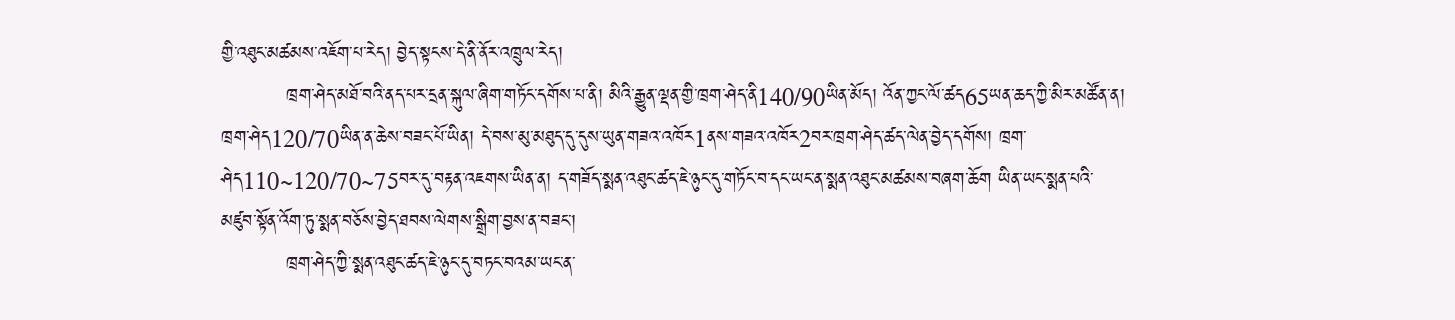གྱི་འཐུང་མཚམས་འཇོག་པ་རེད། བྱེད་སྟངས་དེ་ནི་ནོར་འཁྲུལ་རེད།
          ཁྲག་ཤེད་མཐོ་བའི་ནད་པར་དྲན་སྐུལ་ཞིག་གཏོང་དགོས་པ་ནི། མིའི་རྒྱུན་ལྡན་གྱི་ཁྲག་ཤེད་ནི140/90ཡིན་མོད། འོན་ཀྱང་ལོ་ཚད65ཡན་ཆད་ཀྱི་མིར་མཚོན་ན། ཁྲག་ཤེད120/70ཡིན་ན་ཆེས་བཟང་པོ་ཡིན། དེ་བས་མུ་མཐུད་དུ་དུས་ཡུན་གཟའ་འཁོར1ནས་གཟའ་འཁོར2བར་ཁྲག་ཤེད་ཚད་ལེན་བྱེད་དགོས། ཁྲག་ཤེད110~120/70~75བར་དུ་བརྟན་འཇགས་ཡིན་ན། ད་གཟོད་སྨན་འཐུང་ཚད་ཇེ་ཉུང་དུ་གཏོང་བ་དང་ཡང་ན་སྨན་འཐུང་མཚམས་བཞག་ཆོག ཡིན་ཡང་སྨན་པའི་མཛུབ་སྟོན་འོག་ཏུ་སྨན་བཅོས་བྱེད་ཐབས་ལེགས་སྒྲིག་བྱས་ན་བཟང་།
          ཁྲག་ཤེད་ཀྱི་སྨན་འཐུང་ཚད་ཇེ་ཉུང་དུ་བཏང་བའམ་ཡང་ན་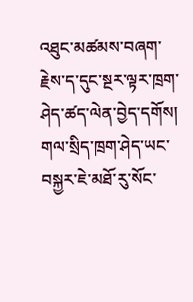འཐུང་མཚམས་བཞག་རྗེས་ད་དུང་སྔར་ལྟར་ཁྲག་ཤེད་ཚད་ལེན་བྱེད་དགོས། གལ་སྲིད་ཁྲག་ཤེད་ཡང་བསྐྱར་ཇེ་མཐོ་རུ་སོང་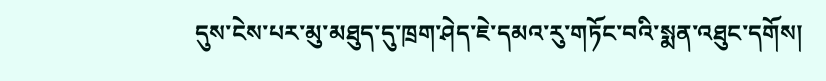དུས་ངེས་པར་མུ་མཐུད་དུ་ཁྲག་ཤེད་ཇེ་དམའ་རུ་གཏོང་བའི་སྨན་འཐུང་དགོས།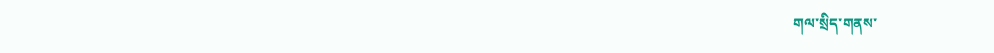གལ་སྲིད་གནས་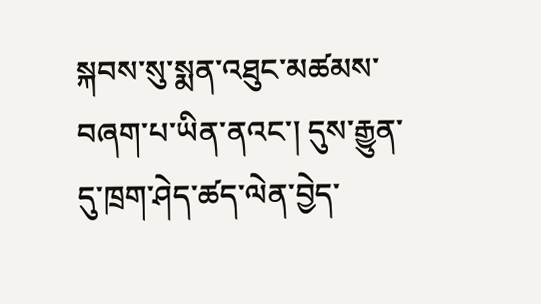སྐབས་སུ་སྨན་འཐུང་མཚམས་བཞག་པ་ཡིན་ནའང་། དུས་རྒྱུན་དུ་ཁྲག་ཤེད་ཚད་ལེན་བྱེད་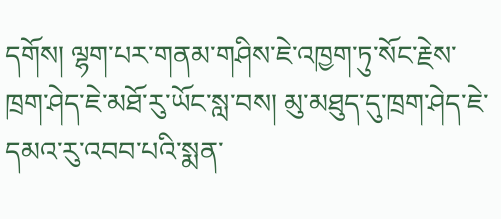དགོས། ལྷག་པར་གནམ་གཤིས་ཇེ་འཁྱག་ཏུ་སོང་རྗེས་ཁྲག་ཤེད་ཇེ་མཐོ་རུ་ཡོང་སླ་བས། མུ་མཐུད་དུ་ཁྲག་ཤེད་ཇེ་དམའ་རུ་འབབ་པའི་སྨན་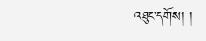འཐུང་དགོས། །